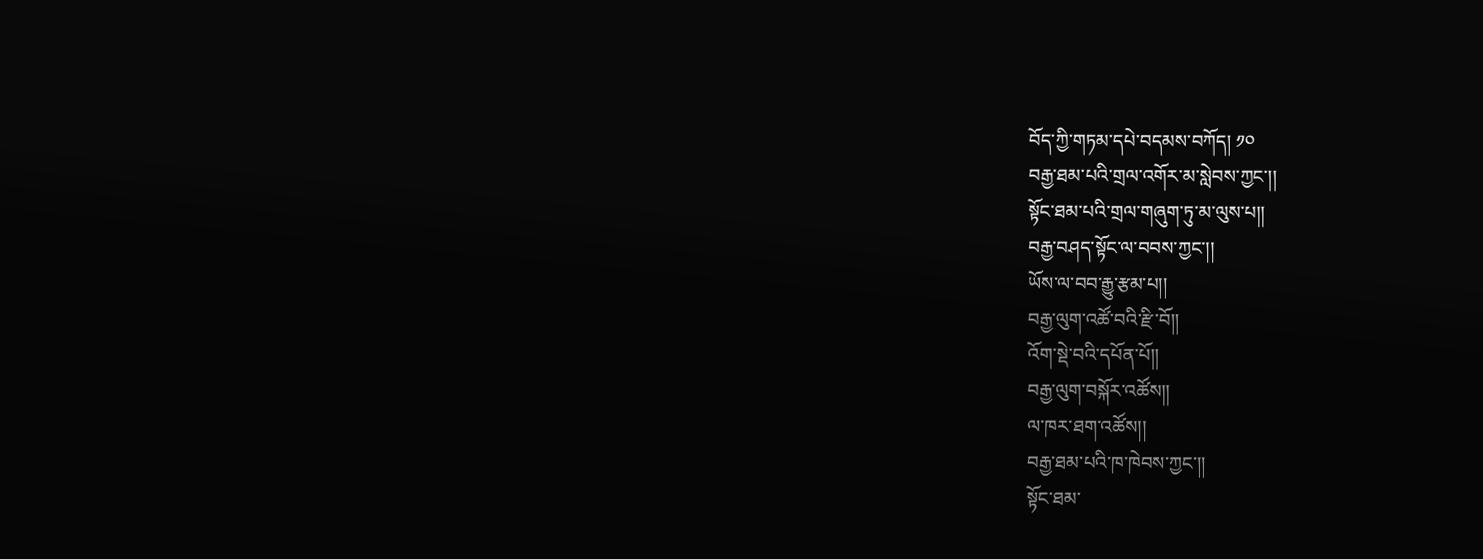བོད་ཀྱི་གཏམ་དཔེ་བདམས་བཀོད། ༡༠
བརྒྱ་ཐམ་པའི་གྲལ་འགོར་མ་སླེབས་ཀྱང་།།
སྟོང་ཐམ་པའི་གྲལ་གཞུག་ཏུ་མ་ལུས་པ།།
བརྒྱ་བཤད་སྟོང་ལ་བབས་ཀྱང་།།
ཡོས་ལ་བབ་རྒྱུ་རྩམ་པ།།
བརྒྱ་ལུག་འཚོ་བའི་རྫི་བོ།།
འོག་སྡེ་བའི་དཔོན་པོ།།
བརྒྱ་ལུག་བསྐོར་འཚོས།།
ལ་ཁར་ཐག་འཚོས།།
བརྒྱ་ཐམ་པའི་ཁ་ཁེབས་ཀྱང་།།
སྟོང་ཐམ་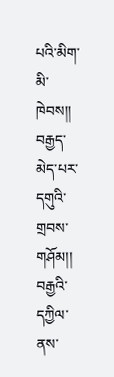པའི་མིག་མི་ཁེབས།།
བརྒྱད་མེད་པར་དགུའི་གྲབས་གཤོམ།།
བརྒྱའི་དཀྱིལ་ནས་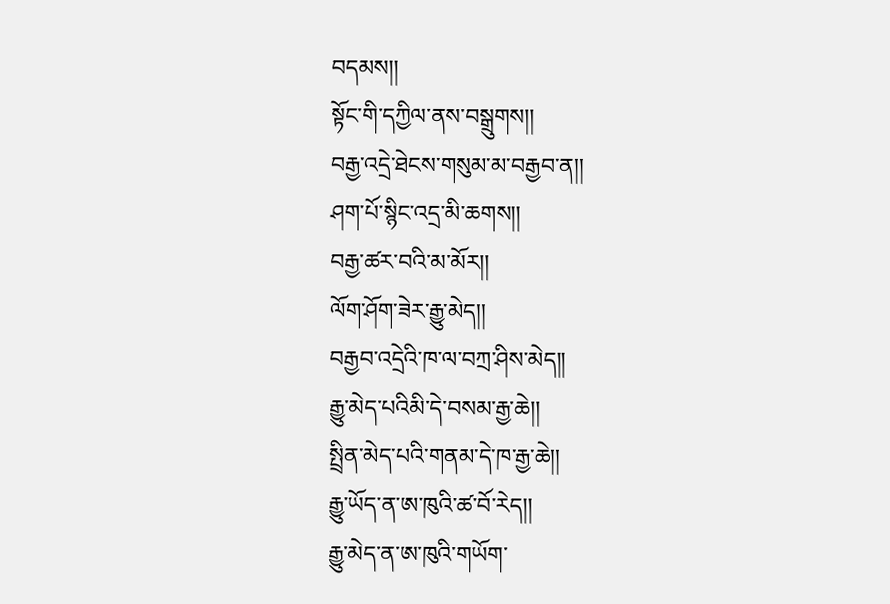བདམས།།
སྟོང་གི་དཀྱིལ་ནས་བསྒྲུགས།།
བརྒྱ་འདྲེ་ཐེངས་གསུམ་མ་བརྒྱབ་ན།།
ཤག་པོ་སྙིང་འདྲ་མི་ཆགས།།
བརྒྱ་ཚར་བའི་མ་མོར།།
ལོག་ཤོག་ཟེར་རྒྱུ་མེད།།
བརྒྱབ་འདྲེའི་ཁ་ལ་བཀྲ་ཤིས་མེད།།
རྒྱུ་མེད་པའིམི་དེ་བསམ་རྒྱ་ཆེ།།
སྤྲིན་མེད་པའི་གནམ་དེ་ཁ་རྒྱ་ཆེ།།
རྒྱུ་ཡོད་ན་ཨ་ཁུའི་ཚ་བོ་རེད།།
རྒྱུ་མེད་ན་ཨ་ཁུའི་གཡོག་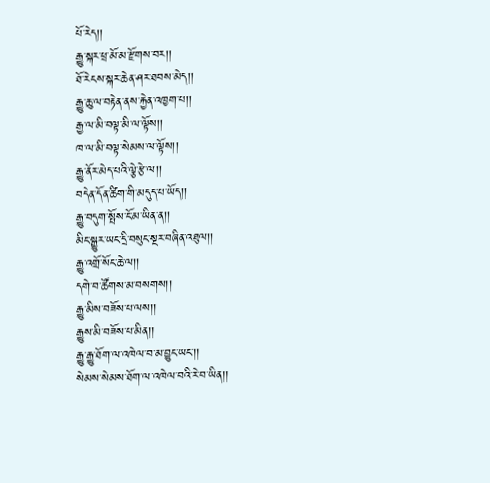པོ་རེད།།
རྒྱུ་སྐར་ཕྲ་མོ་མ་རྫོགས་བར།།
ཐོ་རེངས་སྐར་ཆེན་ཤར་ཐབས་མེད།།
རྒྱུ་ཆུ་ལ་བརྟེན་ནས་རྐྱེན་འཁྱག་པ།།
རྒྱ་ལ་མི་བལྟ་མི་ལ་ལྟོས།།
ཁ་ལ་མི་བལྟ་སེམས་ལ་ལྟོས།།
རྒྱུ་ནོར་མེད་པའི་ལྕེ་རྩེ་ལ།།
བདེན་དོན་ཚིག་གི་མདུད་པ་ཡོད།།
རྒྱུ་བདུག་སྤོས་ངོ་མ་ཡིན་ན།།
མིང་སྒྱུར་ཡང་དྲི་བསུང་སྔར་བཞིན་འཐུལ།།
རྒྱུ་འགྲོ་སོང་ཆེ་ལ།།
དགེ་བ་ཚོགས་མ་བསགས།།
རྒྱུ་མིས་བཟོས་པ་ལས།།
རྒྱུས་མི་བཟོས་པ་མིན།།
རྒྱུ་རྒྱུ་ཐོག་ལ་འཁེལ་བ་མ་བྱུང་ཡང་།།
སེམས་སེམས་ཐོག་ལ་འཁེལ་བའི་རེ་བ་ཡིན།།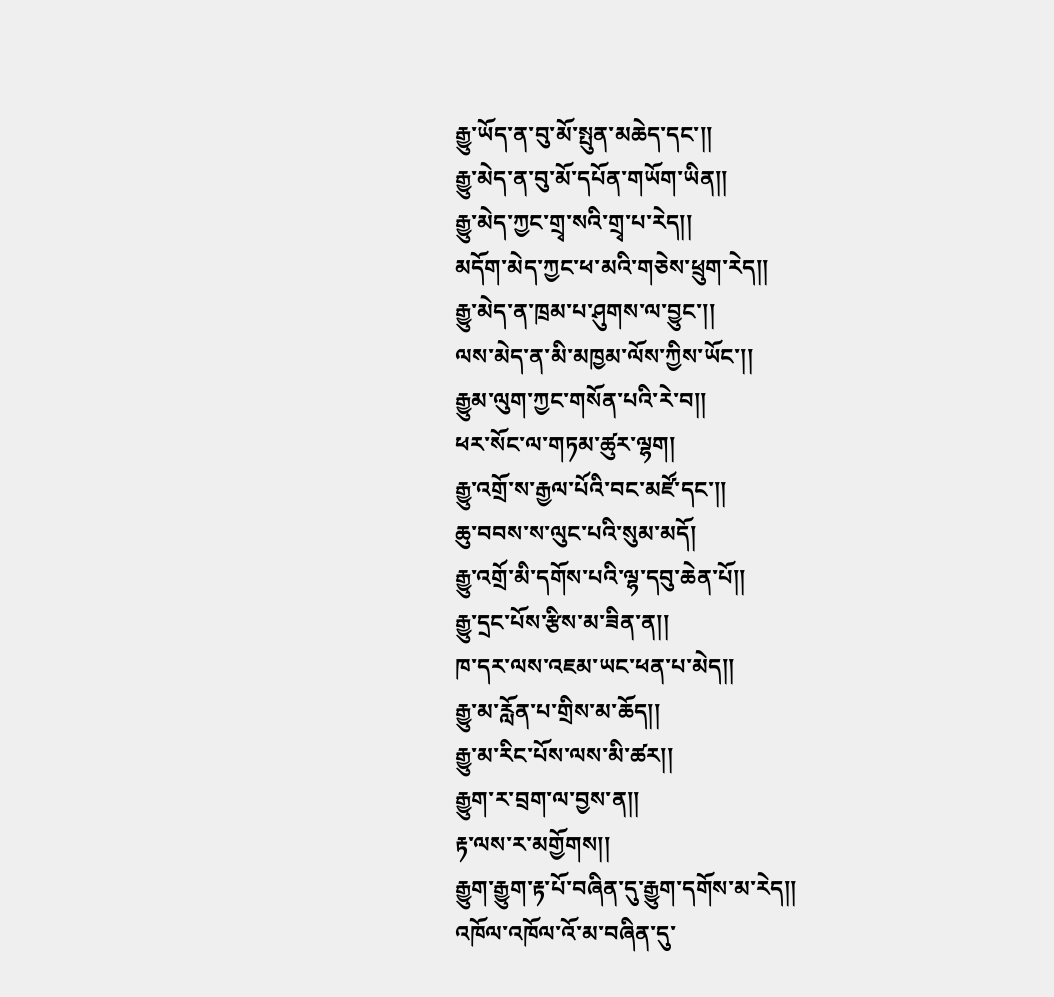རྒྱུ་ཡོད་ན་བུ་མོ་སྤུན་མཆེད་དང་།།
རྒྱུ་མེད་ན་བུ་མོ་དཔོན་གཡོག་ཡིན།།
རྒྱུ་མེད་ཀྱང་གྲྭ་སའི་གྲྭ་པ་རེད།།
མདོག་མེད་ཀྱང་ཕ་མའི་གཅེས་ཕྲུག་རེད།།
རྒྱུ་མེད་ན་ཁྲམ་པ་ཤུགས་ལ་བྱུང་།།
ལས་མེད་ན་མི་མཁྱམ་ལོས་ཀྱིས་ཡོང་།།
རྒྱུམ་ལུག་ཀྱང་གསོན་པའི་རེ་བ།།
ཕར་སོང་ལ་གཏམ་ཚུར་ལྷག།
རྒྱུ་འགྲོ་ས་རྒྱལ་པོའི་བང་མཛོ་དང་།།
ཆུ་བབས་ས་ལུང་པའི་སུམ་མདོ།
རྒྱུ་འགྲོ་མི་དགོས་པའི་ལྷ་དབུ་ཆེན་པོ།།
རྒྱུ་དྲང་པོས་རྩིས་མ་ཟིན་ན།།
ཁ་དར་ལས་འཇམ་ཡང་ཕན་པ་མེད།།
རྒྱུ་མ་རློན་པ་གྲིས་མ་ཆོད།།
རྒྱུ་མ་རིང་པོས་ལས་མི་ཚར།།
རྒྱུག་ར་བྲག་ལ་བྱས་ན།།
རྟ་ལས་ར་མགྱོགས།།
རྒྱུག་རྒྱུག་རྟ་པོ་བཞིན་དུ་རྒྱུག་དགོས་མ་རེད།།
འཁོལ་འཁོལ་འོ་མ་བཞིན་དུ་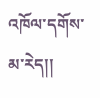འཁོལ་དགོས་མ་རེད།།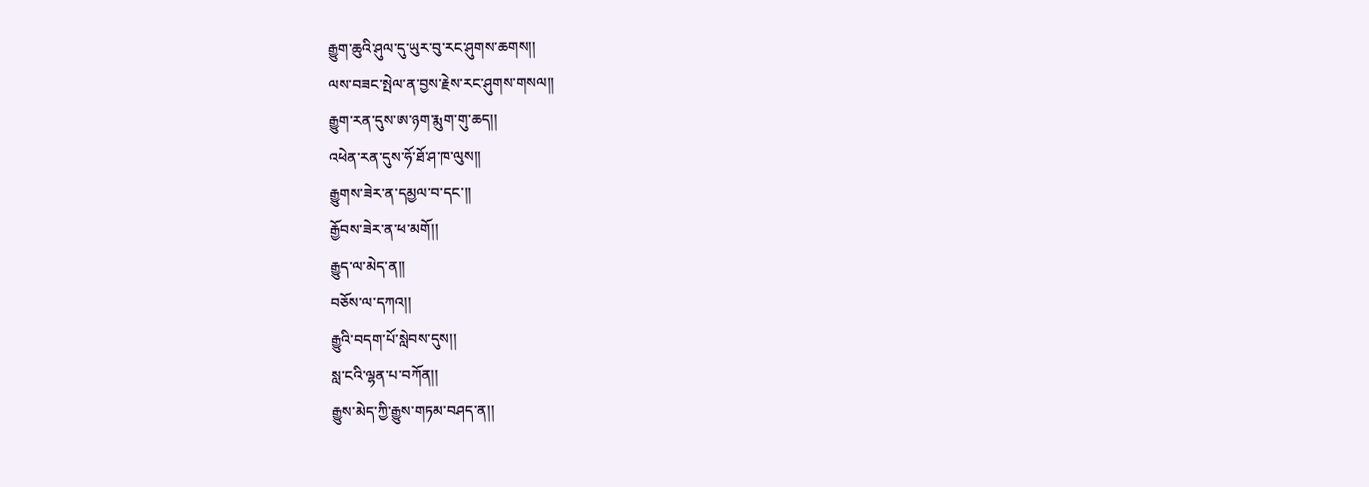རྒྱུག་ཆུའི་ཤུལ་དུ་ཡུར་བུ་རང་ཤུགས་ཆགས།།
ལས་བཟང་སྤེལ་ན་བྱས་རྗེས་རང་ཤུགས་གསལ།།
རྒྱུག་རན་དུས་ཨ་ཉག་རྨུག་གུ་ཆད།།
འཕེན་རན་དུས་ཧོ་ཐོ་ཤ་ཁ་ལུས།།
རྒྱུགས་ཟེར་ན་དམྱལ་བ་དང་།།
རྒྱོབས་ཟེར་ན་ཕ་མགོ།།
རྒྱུད་ལ་མེད་ན།།
བཅོས་ལ་དཀའ།།
རྒྱུའི་བདག་པོ་སླེབས་དུས།།
སླ་ངའི་ལྷན་པ་བཀོན།།
རྒྱུས་མེད་ཀྱི་རྒྱུས་གཏམ་བཤད་ན།།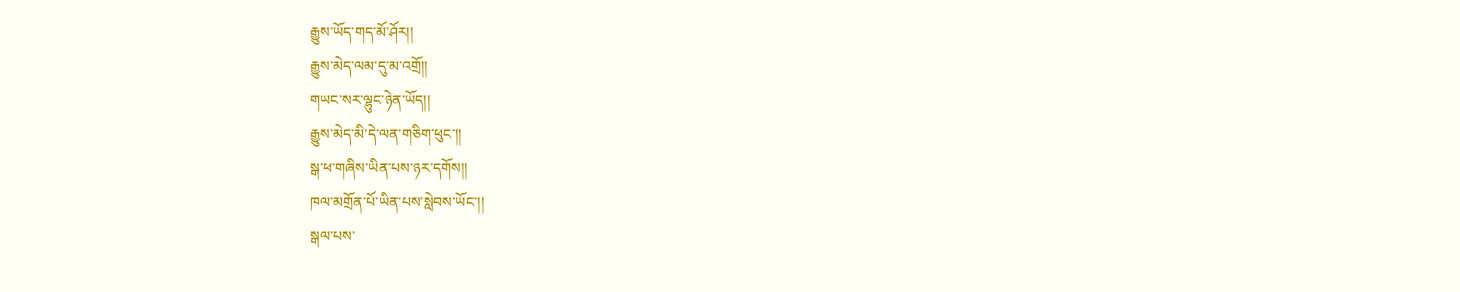རྒྱུས་ཡོད་གད་མོ་ཤོར།།
རྒྱུས་མེད་ལམ་དུ་མ་འགྲོ།།
གཡང་སར་ལྷུང་ཉེན་ཡོད།།
རྒྱུས་མེད་མི་དེ་ལན་གཅིག་ཕུང་།།
སྒ་ཕ་གཞིས་ཡིན་པས་ཉར་དགོས།།
ཁལ་མགྲོན་པོ་ཡིན་པས་སླེབས་ཡོང་།།
སྒལ་པས་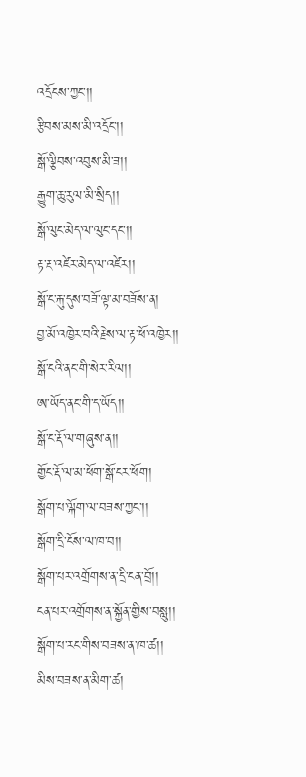འདྲོངས་ཀྱང་།།
རྩིབས་མས་མི་འདྲོང་།།
སྒོ་ལྕིབས་འབུས་མི་ཟ།།
རྒྱུག་ཆུ་རུལ་མི་སྲིད།།
སྒོ་ལུང་མེད་ལ་ལུང་དང་།།
རྟ་རྔ་འཛེར་མེད་ལ་འཛེར།།
སྒོ་ང་རྐུ་དུས་བཟོ་ལྟ་མ་བཟོས་ན།
བྱ་མོ་འཁྱེར་བའི་རྗེས་ལ་རྟ་ཕོ་འཁྱེར།།
སྒོ་ངའི་ནང་གི་སེར་རིལ།།
ཨ་ཡོད་ནང་གི་ད་ཡོད།།
སྒོ་ང་རྡོ་ལ་གཞུས་ན།།
གྱོང་རྡོ་ལ་མ་ཕོག་སྒོ་ངར་ཕོག།
སྒོག་པ་ལྐོག་ལ་བཟས་ཀྱང་།།
སྒོག་དྲི་ངོས་ལ་ཁ་བ།།
སྒོག་པར་འགྲོགས་ན་དྲི་ངན་བྲོ།།
ངན་པར་འགྲོགས་ན་སྐྱོན་གྱིས་བསླུ།།
སྒོག་པ་རང་གིས་བཟས་ན་ཁ་ཚ།།
མིས་བཟས་ན་མིག་ཚ།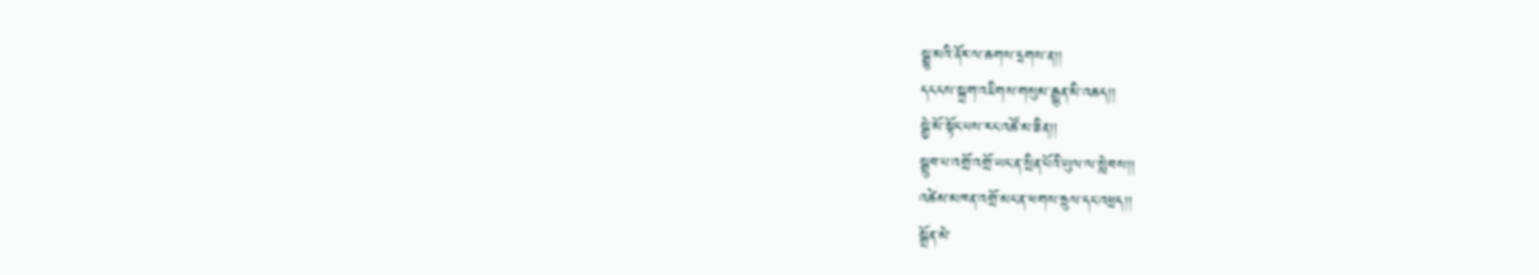སྒྱུ་མའི་ནོར་ལ་ཆགས་དྲགས་ན།།
དངངས་སྐྲག་འཇིགས་གསུམ་རྒྱུན་མི་འཆད།།
སྒྱེ་མོ་སྟོང་པས་རང་འཚོ་མ་ཟིན།།
སྒྲུབ་པ་འགྲོ་འགྲོ་ཡང་ན་སྲིན་པོའི་ཡུལ་ལ་སླེབས།།
འཚེམ་མཁན་འགྲོ་མང་ན་ཕགས་ཧྲུལ་དང་འཕྲད།།
སྒྲོན་མེ་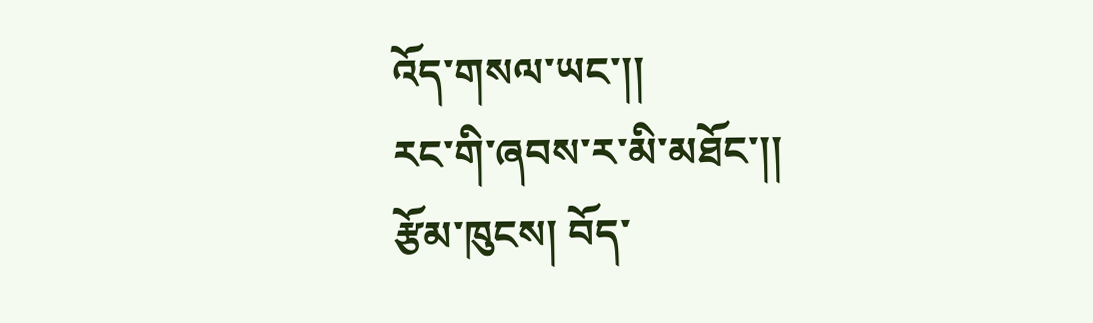འོད་གསལ་ཡང་།།
རང་གི་ཞབས་ར་མི་མཐོང་།།
རྩོམ་ཁུངས། བོད་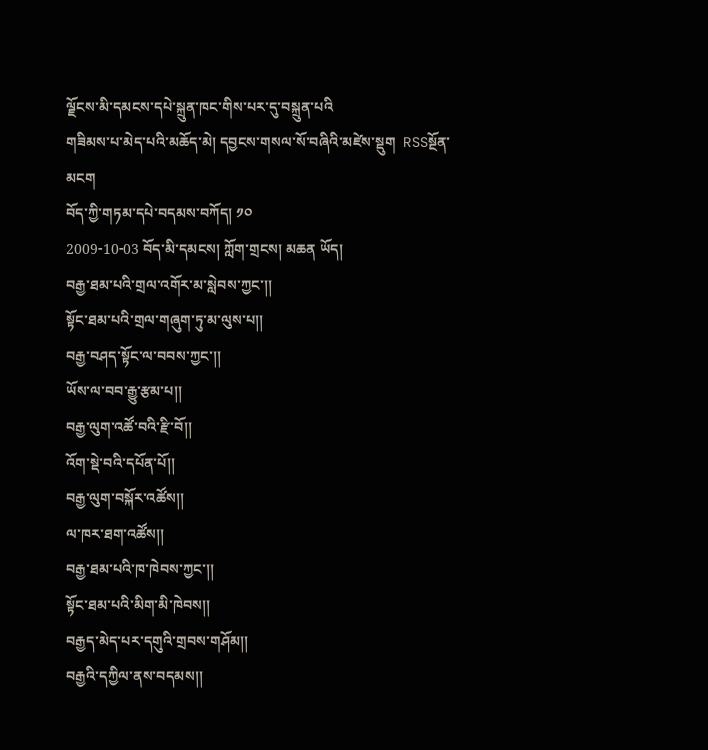ལྗོངས་མི་དམངས་དཔེ་སྐྲུན་ཁང་གིས་པར་དུ་བསྐྲུན་པའི
གཟིམས་པ་མེད་པའི་མཆོད་མེ། དབྱངས་གསལ་སོ་བཞིའི་མཛེས་སྡུག  RSSསྔོན་མངག
བོད་ཀྱི་གཏམ་དཔེ་བདམས་བཀོད། ༡༠
2009-10-03 བོད་མི་དམངས། ཀློག་གྲངས། མཆན ཡོད།
བརྒྱ་ཐམ་པའི་གྲལ་འགོར་མ་སླེབས་ཀྱང་།།
སྟོང་ཐམ་པའི་གྲལ་གཞུག་ཏུ་མ་ལུས་པ།།
བརྒྱ་བཤད་སྟོང་ལ་བབས་ཀྱང་།།
ཡོས་ལ་བབ་རྒྱུ་རྩམ་པ།།
བརྒྱ་ལུག་འཚོ་བའི་རྫི་བོ།།
འོག་སྡེ་བའི་དཔོན་པོ།།
བརྒྱ་ལུག་བསྐོར་འཚོས།།
ལ་ཁར་ཐག་འཚོས།།
བརྒྱ་ཐམ་པའི་ཁ་ཁེབས་ཀྱང་།།
སྟོང་ཐམ་པའི་མིག་མི་ཁེབས།།
བརྒྱད་མེད་པར་དགུའི་གྲབས་གཤོམ།།
བརྒྱའི་དཀྱིལ་ནས་བདམས།།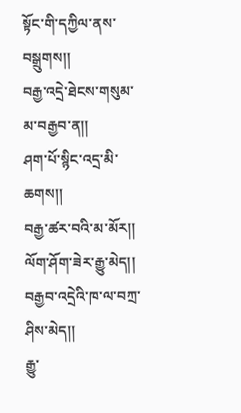སྟོང་གི་དཀྱིལ་ནས་བསྒྲུགས།།
བརྒྱ་འདྲེ་ཐེངས་གསུམ་མ་བརྒྱབ་ན།།
ཤག་པོ་སྙིང་འདྲ་མི་ཆགས།།
བརྒྱ་ཚར་བའི་མ་མོར།།
ལོག་ཤོག་ཟེར་རྒྱུ་མེད།།
བརྒྱབ་འདྲེའི་ཁ་ལ་བཀྲ་ཤིས་མེད།།
རྒྱུ་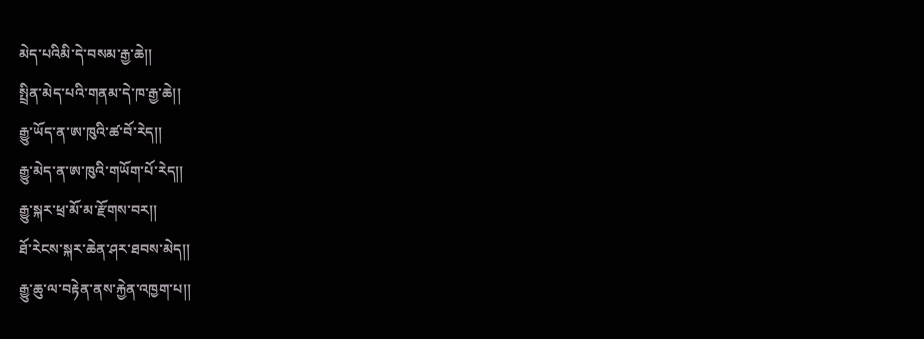མེད་པའིམི་དེ་བསམ་རྒྱ་ཆེ།།
སྤྲིན་མེད་པའི་གནམ་དེ་ཁ་རྒྱ་ཆེ།།
རྒྱུ་ཡོད་ན་ཨ་ཁུའི་ཚ་བོ་རེད།།
རྒྱུ་མེད་ན་ཨ་ཁུའི་གཡོག་པོ་རེད།།
རྒྱུ་སྐར་ཕྲ་མོ་མ་རྫོགས་བར།།
ཐོ་རེངས་སྐར་ཆེན་ཤར་ཐབས་མེད།།
རྒྱུ་ཆུ་ལ་བརྟེན་ནས་རྐྱེན་འཁྱག་པ།།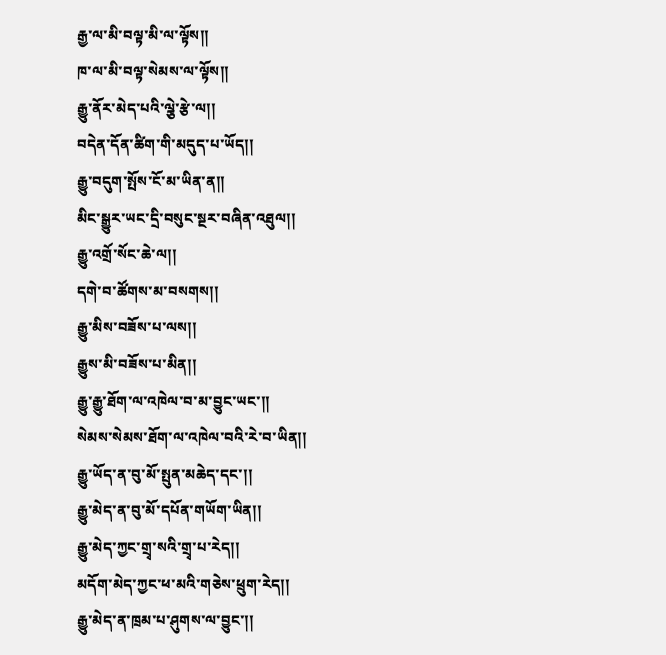རྒྱ་ལ་མི་བལྟ་མི་ལ་ལྟོས།།
ཁ་ལ་མི་བལྟ་སེམས་ལ་ལྟོས།།
རྒྱུ་ནོར་མེད་པའི་ལྕེ་རྩེ་ལ།།
བདེན་དོན་ཚིག་གི་མདུད་པ་ཡོད།།
རྒྱུ་བདུག་སྤོས་ངོ་མ་ཡིན་ན།།
མིང་སྒྱུར་ཡང་དྲི་བསུང་སྔར་བཞིན་འཐུལ།།
རྒྱུ་འགྲོ་སོང་ཆེ་ལ།།
དགེ་བ་ཚོགས་མ་བསགས།།
རྒྱུ་མིས་བཟོས་པ་ལས།།
རྒྱུས་མི་བཟོས་པ་མིན།།
རྒྱུ་རྒྱུ་ཐོག་ལ་འཁེལ་བ་མ་བྱུང་ཡང་།།
སེམས་སེམས་ཐོག་ལ་འཁེལ་བའི་རེ་བ་ཡིན།།
རྒྱུ་ཡོད་ན་བུ་མོ་སྤུན་མཆེད་དང་།།
རྒྱུ་མེད་ན་བུ་མོ་དཔོན་གཡོག་ཡིན།།
རྒྱུ་མེད་ཀྱང་གྲྭ་སའི་གྲྭ་པ་རེད།།
མདོག་མེད་ཀྱང་ཕ་མའི་གཅེས་ཕྲུག་རེད།།
རྒྱུ་མེད་ན་ཁྲམ་པ་ཤུགས་ལ་བྱུང་།།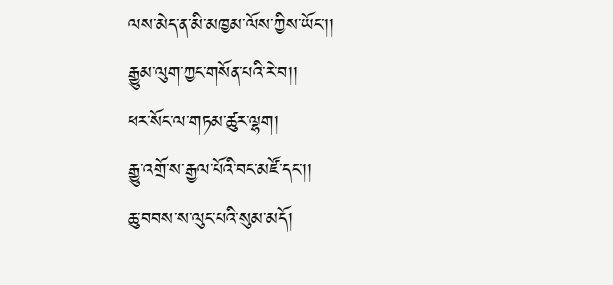ལས་མེད་ན་མི་མཁྱམ་ལོས་ཀྱིས་ཡོང་།།
རྒྱུམ་ལུག་ཀྱང་གསོན་པའི་རེ་བ།།
ཕར་སོང་ལ་གཏམ་ཚུར་ལྷག།
རྒྱུ་འགྲོ་ས་རྒྱལ་པོའི་བང་མཛོ་དང་།།
ཆུ་བབས་ས་ལུང་པའི་སུམ་མདོ།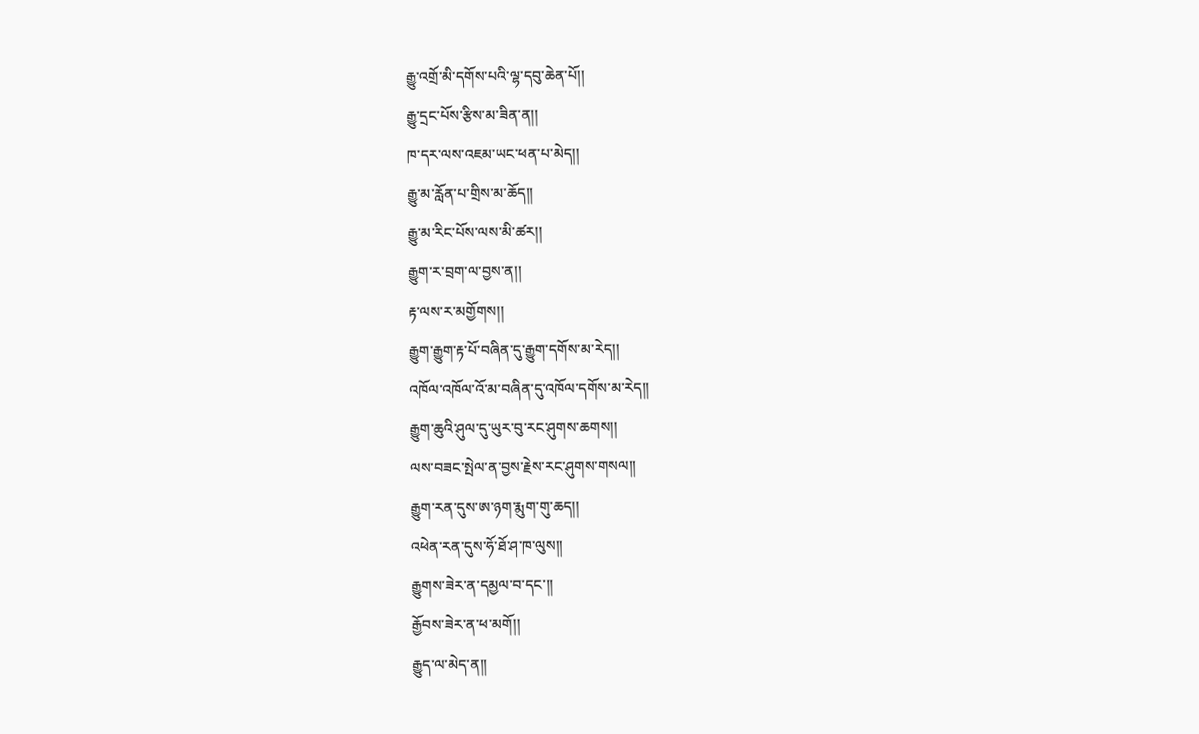རྒྱུ་འགྲོ་མི་དགོས་པའི་ལྷ་དབུ་ཆེན་པོ།།
རྒྱུ་དྲང་པོས་རྩིས་མ་ཟིན་ན།།
ཁ་དར་ལས་འཇམ་ཡང་ཕན་པ་མེད།།
རྒྱུ་མ་རློན་པ་གྲིས་མ་ཆོད།།
རྒྱུ་མ་རིང་པོས་ལས་མི་ཚར།།
རྒྱུག་ར་བྲག་ལ་བྱས་ན།།
རྟ་ལས་ར་མགྱོགས།།
རྒྱུག་རྒྱུག་རྟ་པོ་བཞིན་དུ་རྒྱུག་དགོས་མ་རེད།།
འཁོལ་འཁོལ་འོ་མ་བཞིན་དུ་འཁོལ་དགོས་མ་རེད།།
རྒྱུག་ཆུའི་ཤུལ་དུ་ཡུར་བུ་རང་ཤུགས་ཆགས།།
ལས་བཟང་སྤེལ་ན་བྱས་རྗེས་རང་ཤུགས་གསལ།།
རྒྱུག་རན་དུས་ཨ་ཉག་རྨུག་གུ་ཆད།།
འཕེན་རན་དུས་ཧོ་ཐོ་ཤ་ཁ་ལུས།།
རྒྱུགས་ཟེར་ན་དམྱལ་བ་དང་།།
རྒྱོབས་ཟེར་ན་ཕ་མགོ།།
རྒྱུད་ལ་མེད་ན།།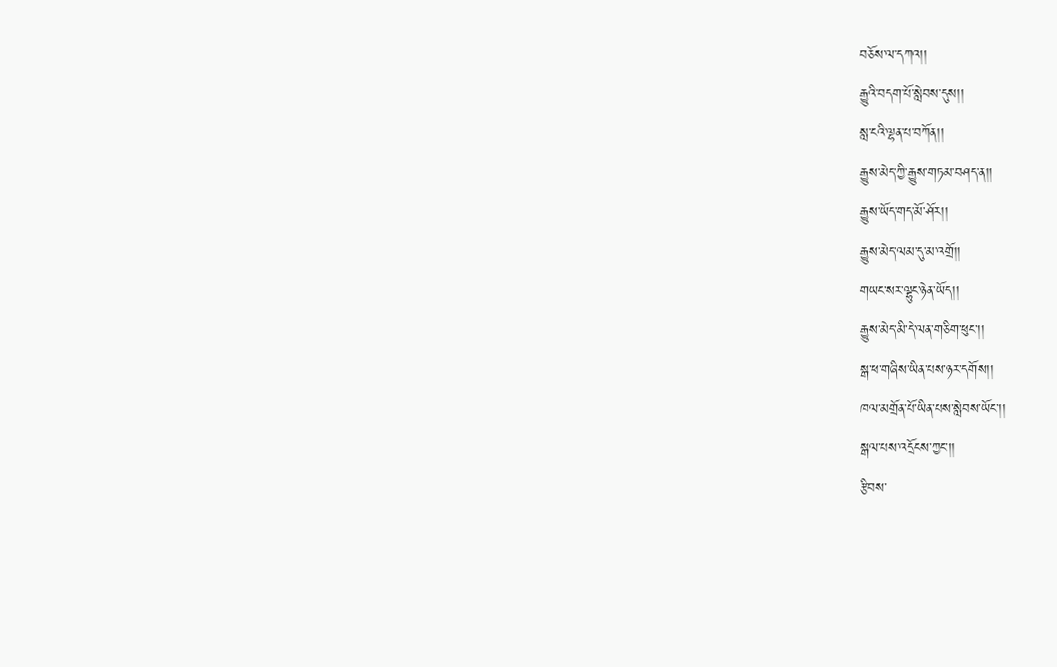བཅོས་ལ་དཀའ།།
རྒྱུའི་བདག་པོ་སླེབས་དུས།།
སླ་ངའི་ལྷན་པ་བཀོན།།
རྒྱུས་མེད་ཀྱི་རྒྱུས་གཏམ་བཤད་ན།།
རྒྱུས་ཡོད་གད་མོ་ཤོར།།
རྒྱུས་མེད་ལམ་དུ་མ་འགྲོ།།
གཡང་སར་ལྷུང་ཉེན་ཡོད།།
རྒྱུས་མེད་མི་དེ་ལན་གཅིག་ཕུང་།།
སྒ་ཕ་གཞིས་ཡིན་པས་ཉར་དགོས།།
ཁལ་མགྲོན་པོ་ཡིན་པས་སླེབས་ཡོང་།།
སྒལ་པས་འདྲོངས་ཀྱང་།།
རྩིབས་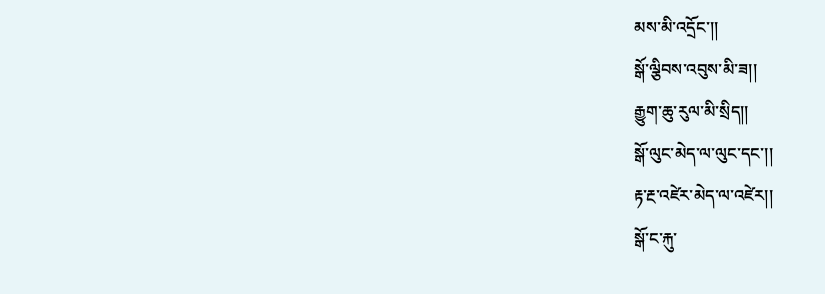མས་མི་འདྲོང་།།
སྒོ་ལྕིབས་འབུས་མི་ཟ།།
རྒྱུག་ཆུ་རུལ་མི་སྲིད།།
སྒོ་ལུང་མེད་ལ་ལུང་དང་།།
རྟ་རྔ་འཛེར་མེད་ལ་འཛེར།།
སྒོ་ང་རྐུ་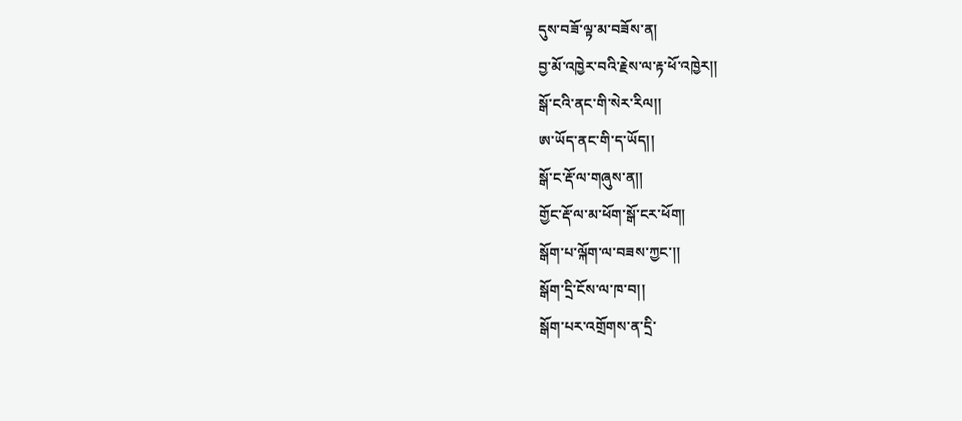དུས་བཟོ་ལྟ་མ་བཟོས་ན།
བྱ་མོ་འཁྱེར་བའི་རྗེས་ལ་རྟ་ཕོ་འཁྱེར།།
སྒོ་ངའི་ནང་གི་སེར་རིལ།།
ཨ་ཡོད་ནང་གི་ད་ཡོད།།
སྒོ་ང་རྡོ་ལ་གཞུས་ན།།
གྱོང་རྡོ་ལ་མ་ཕོག་སྒོ་ངར་ཕོག།
སྒོག་པ་ལྐོག་ལ་བཟས་ཀྱང་།།
སྒོག་དྲི་ངོས་ལ་ཁ་བ།།
སྒོག་པར་འགྲོགས་ན་དྲི་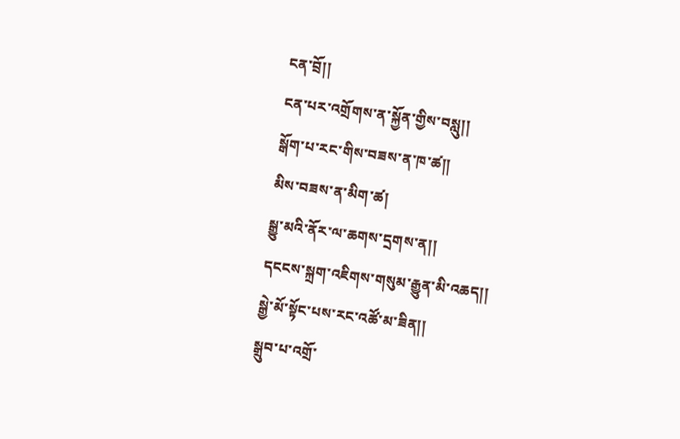ངན་བྲོ།།
ངན་པར་འགྲོགས་ན་སྐྱོན་གྱིས་བསླུ།།
སྒོག་པ་རང་གིས་བཟས་ན་ཁ་ཚ།།
མིས་བཟས་ན་མིག་ཚ།
སྒྱུ་མའི་ནོར་ལ་ཆགས་དྲགས་ན།།
དངངས་སྐྲག་འཇིགས་གསུམ་རྒྱུན་མི་འཆད།།
སྒྱེ་མོ་སྟོང་པས་རང་འཚོ་མ་ཟིན།།
སྒྲུབ་པ་འགྲོ་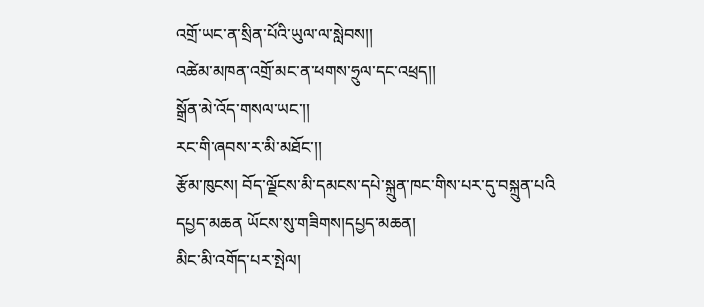འགྲོ་ཡང་ན་སྲིན་པོའི་ཡུལ་ལ་སླེབས།།
འཚེམ་མཁན་འགྲོ་མང་ན་ཕགས་ཧྲུལ་དང་འཕྲད།།
སྒྲོན་མེ་འོད་གསལ་ཡང་།།
རང་གི་ཞབས་ར་མི་མཐོང་།།
རྩོམ་ཁུངས། བོད་ལྗོངས་མི་དམངས་དཔེ་སྐྲུན་ཁང་གིས་པར་དུ་བསྐྲུན་པའི
དཔྱད་མཆན ཡོངས་སུ་གཟིགས།དཔྱད་མཆན།
མིང་མི་འགོད་པར་སྤེལ།